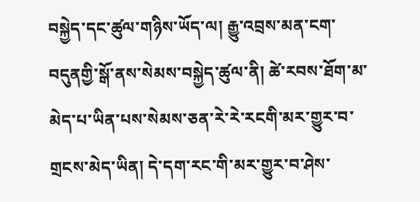བསྐྱེད་དང་ཚུལ་གཉིས་ཡོད་ལ། རྒྱུ་འབྲས་མན་ངག་བདུནགྱི་སྒོ་ནས་སེམས་བསྐྱེད་ཚུལ་ནི། ཚེ་རབས་ཐོག་མ་མེད་པ་ཡིན་པས་སེམས་ཅན་རེ་རེ་རངགི་མར་གྱུར་བ་གྲངས་མེད་ཡིན། དེ་དག་རང་གི་མར་གྱུར་བ་ཤེས་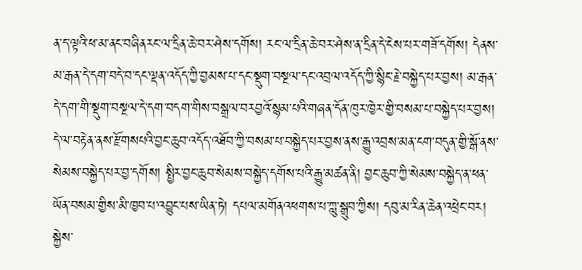ན་ད་ལྟའི་ཕ་མ་ནང་བཞིནརང་ལ་དྲིན་ཆེ་བར་ཤེས་དགོས། རང་ལ་དྲིན་ཆེ་བར་ཤེས་ན་དྲིན་དེ་ངེས་པར་གཟོ་དགོས། དེནས་མ་རྒན་དེ་དག་བདེ་བ་དང་ལྡན་འདོད་ཀྱི་བྱམས་པ་དང་སྡུག་བསྔལ་དང་འབྲལ་འདོད་ཀྱི་སྙིང་རྗེ་བསྐྱེད་པར་བྱས། མ་རྒན་དེ་དག་གི་སྡུག་བསྔལ་དེ་དག་བདག་གིས་བསྒྲལ་བརབྱའོ་སྙམ་པའི་གཞན་དོན་ཁུར་ཁྱེར་གྱི་བསམ་པ་བསྐྱེད་པར་བྱས། དེ་ལ་བརྟེན་ནས་རྫོགསཔའི་བྱང་ཆུབ་འདོད་འཐོབ་ཀྱི་བསམ་པ་བསྐྱེད་པར་བྱས་ནས་རྒྱུ་འབྲས་མན་ངག་བདུན་གྱི་སྒོ་ནས་སེམས་བསྐྱེད་པར་བྱ་དགོས། སྤྱིར་བྱང་ཆུབ་སེམས་བསྐྱེད་དགོས་པའི་རྒྱུ་མཚན་ནི། བྱང་ཆུབ་ཀྱི་སེམས་བསྐྱེད་ན་ཕན་ཡོན་བསམ་གྱིས་མི་ཁྱབ་པ་འབྱུང་པས་ཡིན་ཏེ། དཔལ་མགོནའཕགས་པ་ཀླུ་སྒྲུབ་ཀྱིས། དབུ་མ་རིན་ཆེན་འཕྲེང་བར། སྐྱེས་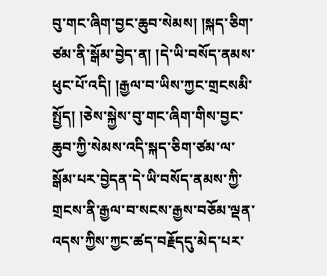བུ་གང་ཞིག་བྱང་ཆུབ་སེམས། །སྐད་ཅིག་ཙམ་ནི་སྒོམ་བྱེད་ན། །དེ་ཡི་བསོད་ནམས་ཕུང་པོ་འདི། །རྒྱལ་བ་ཡིས་ཀྱང་གྲངསམི་སྤྱོད། །ཅེས་སྐྱེས་བུ་གང་ཞིག་གིས་བྱང་ཆུབ་ཀྱི་སེམས་འདི་སྐད་ཅིག་ཙམ་ལ་སྒོམ་པར་བྱེདན་དེ་ཡི་བསོད་ནམས་ཀྱི་གྲངས་ནི་རྒྱལ་བ་སངས་རྒྱས་བཅོམ་ལྡན་འདས་ཀྱིས་ཀྱང་ཚད་བརྗོདདུ་མེད་པར་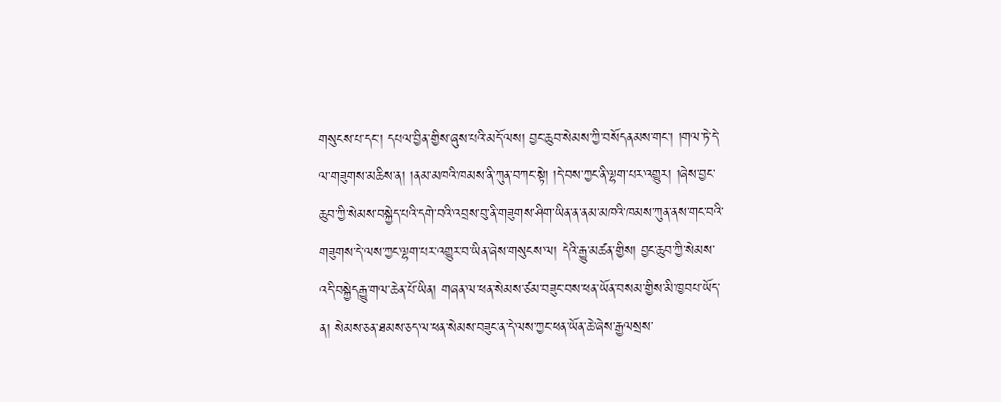གསུངས་པ་དང་། དཔལ་བྱིན་གྱིས་ཞུས་པའི་མདོ་ལས། བྱང་ཆུབ་སེམས་ཀྱི་བསོདནམས་གང་། །གལ་ཏེ་དེ་ལ་གཟུགས་མཆིས་ན། །ནམ་མཁའི་ཁམས་ནི་ཀུན་བཀང་སྟེ། །དེ་བས་ཀྱང་ནི་ལྷག་པར་འགྱུར། །ཞེས་བྱང་ཆུབ་ཀྱི་སེམས་བསྐྱེད་པའི་དགེ་བའི་འབྲས་བུ་ནི་གཟུགས་ཤིག་ཡིན་ན་ནམ་མཁའི་ཁམས་ཀུན་ནས་གང་བའི་གཟུགས་དེ་ལས་ཀྱང་ལྷག་པར་འགྱུར་བ་ཡིན་ཞེས་གསུངས་ལ། དེའི་རྒྱུ་མཚན་གྱིས། བྱང་ཆུབ་ཀྱི་སེམས་འདི་བསྐྱེདརྒྱུ་གལ་ཆེན་པོ་ཡིན། གཞན་ལ་ཕན་སེམས་ཙམ་བཟུང་བས་ཕན་ཡོན་བསམ་གྱིས་མི་ཁྱབཔ་ཡོད་ན། སེམས་ཅན་ཐམས་ཅད་ལ་ཕན་སེམས་བཟུང་ན་དེ་ལས་ཀྱང་ཕན་ཡོན་ཆེ་ཞེས་རྒྱལསྲས་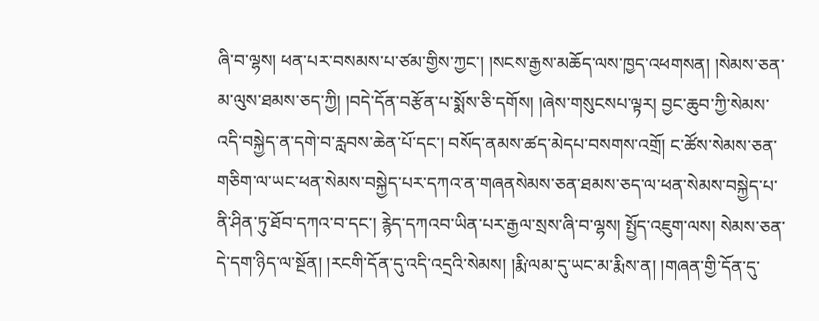ཞི་བ་ལྷས། ཕན་པར་བསམས་པ་ཙམ་གྱིས་ཀྱང་། །སངས་རྒྱས་མཆོད་ལས་ཁྱད་འཕགསན། །སེམས་ཅན་མ་ལུས་ཐམས་ཅད་ཀྱི། །བདེ་དོན་བརྩོན་པ་སྨོས་ཅི་དགོས། །ཞེས་གསུངསཔ་ལྟར། བྱང་ཆུབ་ཀྱི་སེམས་འདི་བསྐྱེད་ན་དགེ་བ་རླབས་ཆེན་པོ་དང་། བསོད་ནམས་ཚད་མེདཔ་བསགས་འགྲོ། ང་ཚོས་སེམས་ཅན་གཅིག་ལ་ཡང་ཕན་སེམས་བསྐྱེད་པར་དཀའ་ན་གཞནསེམས་ཅན་ཐམས་ཅད་ལ་ཕན་སེམས་བསྐྱེད་པ་ནི་ཤིན་ཏུ་ཐོབ་དཀའ་བ་དང་། རྙེད་དཀའབ་ཡིན་པར་རྒྱལ་སྲས་ཞི་བ་ལྷས། སྤྱོད་འཇུག་ལས། སེམས་ཅན་དེ་དག་ཉིད་ལ་སྔོན། །རངགི་དོན་དུ་འདི་འདྲའི་སེམས། །རྨི་ལམ་དུ་ཡང་མ་རྨིས་ན། །གཞན་གྱི་དོན་དུ་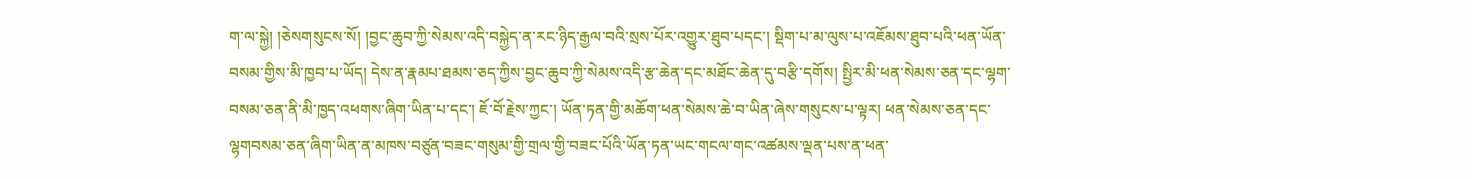ག་ལ་སྐྱེ། །ཅེསགསུངས་སོ། །བྱང་ཆུབ་ཀྱི་སེམས་འདི་བསྐྱེད་ན་རང་ཉིད་རྒྱལ་བའི་སྲས་པོར་འགྱུར་ཐུབ་པདང་། སྡིག་པ་མ་ལུས་པ་འཇོམས་ཐུབ་པའི་ཕན་ཡོན་བསམ་གྱིས་མི་ཁྱབ་པ་ཡོད། དེས་ན་རྣམཔ་ཐམས་ཅད་ཀྱིས་བྱང་ཆུབ་ཀྱི་སེམས་འདི་རྩ་ཆེན་དང་མཐོང་ཆེན་དུ་བརྩི་དགོས། སྤྱིར་མི་ཕན་སེམས་ཅན་དང་ལྷག་བསམ་ཅན་ནི་མི་ཁྱད་འཕགས་ཞིག་ཡིན་པ་དང་། ཇོ་བོ་རྗེས་ཀྱང་། ཡོན་ཏན་གྱི་མཆོག་ཕན་སེམས་ཆེ་བ་ཡིན་ཞེས་གསུངས་པ་ལྟར། ཕན་སེམས་ཅན་དང་ལྷགབསམ་ཅན་ཞིག་ཡིན་ན་མཁས་བཙུན་བཟང་གསུམ་གྱི་གྲལ་གྱི་བཟང་པོའི་ཡོན་ཏན་ཡང་གངལ་གང་འཚམས་ལྡན་པས་ན་ཕན་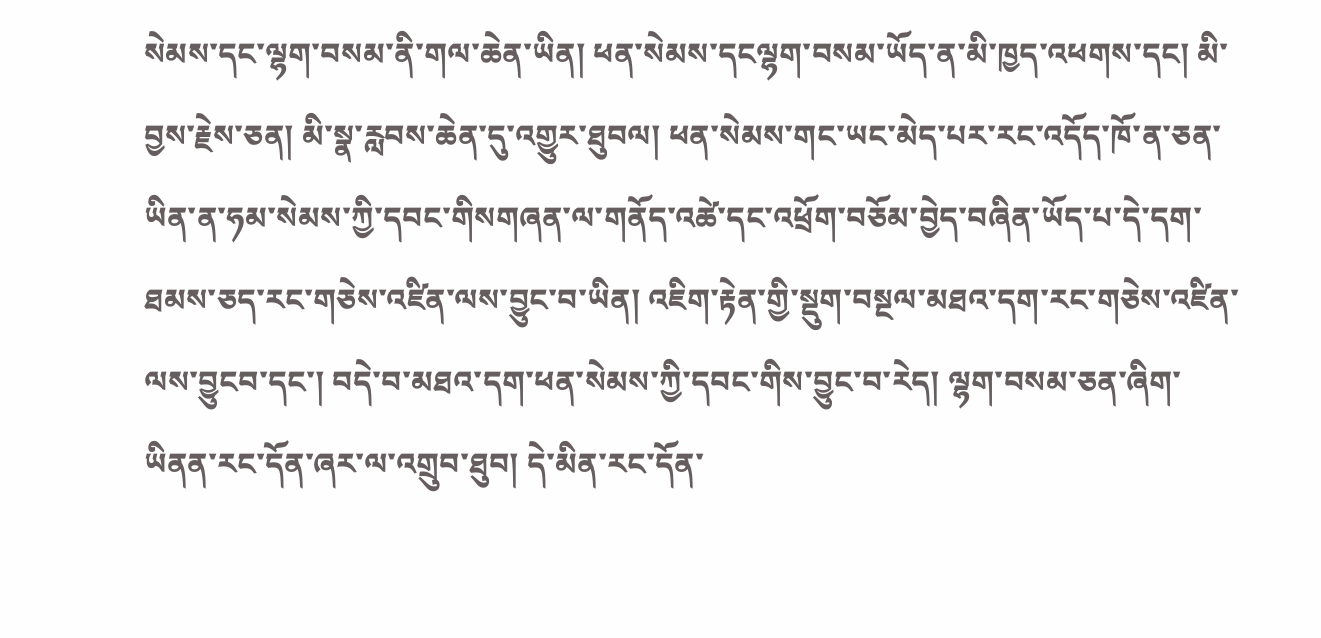སེམས་དང་ལྷག་བསམ་ནི་གལ་ཆེན་ཡིན། ཕན་སེམས་དངལྷག་བསམ་ཡོད་ན་མི་ཁྱད་འཕགས་དང། མི་བྱས་རྗེས་ཅན། མི་སྣ་རླབས་ཆེན་དུ་འགྱུར་ཐུབལ། ཕན་སེམས་གང་ཡང་མེད་པར་རང་འདོད་ཁོ་ན་ཅན་ཡིན་ན་ཧམ་སེམས་ཀྱི་དབང་གིསགཞན་ལ་གནོད་འཚེ་དང་འཕྲོག་བཅོམ་བྱེད་བཞིན་ཡོད་པ་དེ་དག་ཐམས་ཅད་རང་གཅེས་འཛིན་ལས་བྱུང་བ་ཡིན། འཇིག་རྟེན་གྱི་སྡུག་བསྔལ་མཐའ་དག་རང་གཅེས་འཛིན་ལས་བྱུངབ་དང་། བདེ་བ་མཐའ་དག་ཕན་སེམས་ཀྱི་དབང་གིས་བྱུང་བ་རེད། ལྷག་བསམ་ཅན་ཞིག་ཡིནན་རང་དོན་ཞར་ལ་འགྲུབ་ཐུབ། དེ་མིན་རང་དོན་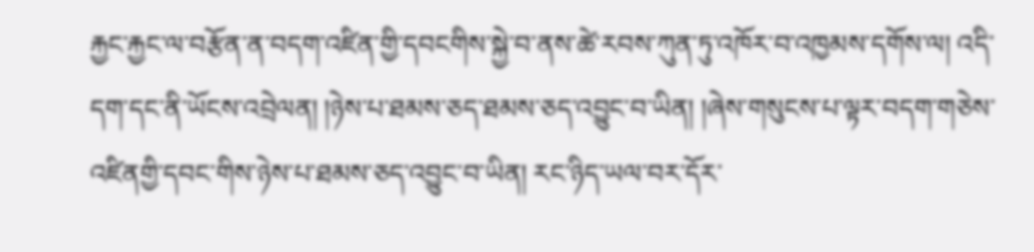རྐྱང་རྐྱང་ལ་བརྩོན་ན་བདག་འཛིན་གྱི་དབངགིས་སྐྱེ་བ་ནས་ཚེ་རབས་ཀུན་ཏུ་འཁོར་བ་འཁྱམས་དགོས་ལ། འདི་དག་དང་ནི་ཡོངས་འབྲེལན། །ཉེས་པ་ཐམས་ཅད་ཐམས་ཅད་འབྱུང་བ་ཡིན། །ཞེས་གསུངས་པ་ལྟར་བདག་གཅེས་འཛིནགྱི་དབང་གིས་ཉེས་པ་ཐམས་ཅད་འབྱུང་བ་ཡིན། རང་ཉིད་ཡལ་བར་དོར་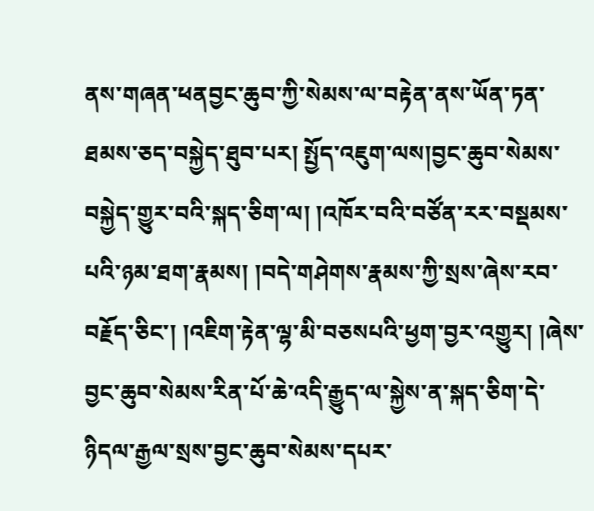ནས་གཞན་ཕནབྱང་ཆུབ་ཀྱི་སེམས་ལ་བརྟེན་ནས་ཡོན་ཏན་ཐམས་ཅད་བསྐྱེད་ཐུབ་པར། སྤྱོད་འཇུག་ལས།བྱང་ཆུབ་སེམས་བསྐྱེད་གྱུར་བའི་སྐད་ཅིག་ལ། །འཁོར་བའི་བཙོན་རར་བསྡམས་པའི་ཉམ་ཐག་རྣམས། །བདེ་གཤེགས་རྣམས་ཀྱི་སྲས་ཞེས་རབ་བརྗོད་ཅིང་། །འཇིག་རྟེན་ལྷ་མི་བཅསཔའི་ཕྱག་བྱར་འགྱུར། །ཞེས་བྱང་ཆུབ་སེམས་རིན་པོ་ཆེ་འདི་རྒྱུད་ལ་སྐྱེས་ན་སྐད་ཅིག་དེ་ཉིདལ་རྒྱལ་སྲས་བྱང་ཆུབ་སེམས་དཔར་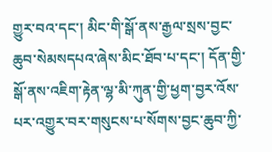གྱུར་བའ་དང་། མིང་གི་སྒོ་ནས་རྒྱལ་སྲས་བྱང་ཆུབ་སེམསདཔའ་ཞེས་མིང་ཐོབ་པ་དང་། དོན་གྱི་སྒོ་ནས་འཇིག་རྟེན་ལྷ་མི་ཀུན་གྱི་ཕྱག་བྱར་འོས་པར་འགྱུར་བར་གསུངས་པ་སོགས་བྱང་ཆུབ་ཀྱི་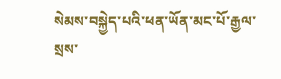སེམས་བསྐྱེད་པའི་ཕན་ཡོན་མང་པོ་རྒྱལ་སྲས་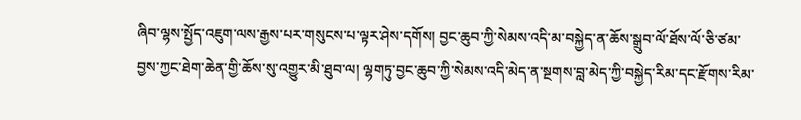ཞིབ་ལྷས་སྤྱོད་འཇུག་ལས་རྒྱས་པར་གསུངས་པ་ལྟར་ཤེས་དགོས། བྱང་ཆུབ་ཀྱི་སེམས་འདི་མ་བསྐྱེད་ན་ཆོས་སྒྲུབ་ལོ་ཐོས་ལོ་ཅི་ཙམ་བྱས་ཀྱང་ཐེག་ཆེན་གྱི་ཆོས་སུ་འགྱུར་མི་ཐུབ་ལ། ལྷགཏུ་བྱང་ཆུབ་ཀྱི་སེམས་འདི་མེད་ན་སྔགས་བླ་མེད་ཀྱི་བསྐྱེད་རིམ་དང་རྫོགས་རིམ་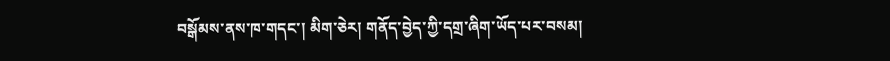བསྒོམས་ནས་ཁ་གདང་། མིག་ཅེར། གནོད་བྱེད་ཀྱི་དགྲ་ཞིག་ཡོད་པར་བསམ།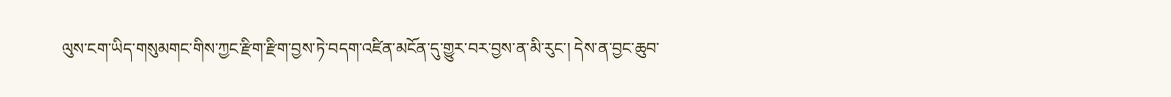ལུས་ངག་ཡིད་གསུམགང་གིས་ཀྱང་རྫིག་རྫིག་བྱས་ཏེ་བདག་འཛིན་མངོན་དུ་གྱུར་བར་བྱས་ན་མི་རུང་། དེས་ན་བྱང་ཆུབ་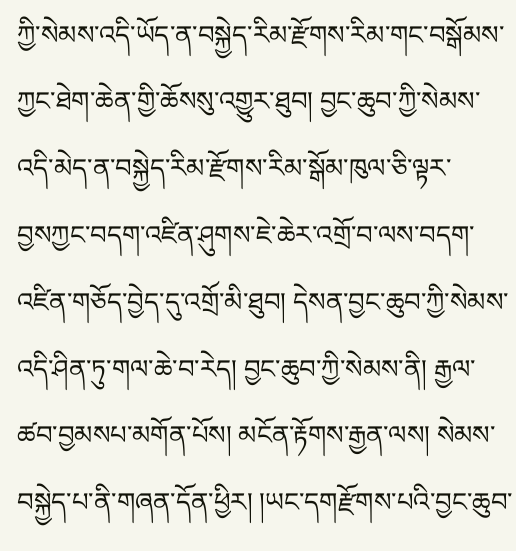ཀྱི་སེམས་འདི་ཡོད་ན་བསྐྱེད་རིམ་རྫོགས་རིམ་གང་བསྒོམས་ཀྱང་ཐེག་ཆེན་གྱི་ཆོསསུ་འགྱུར་ཐུབ། བྱང་ཆུབ་ཀྱི་སེམས་འདི་མེད་ན་བསྐྱེད་རིམ་རྫོགས་རིམ་སྒོམ་ཁུལ་ཅི་ལྟར་བྱསཀྱང་བདག་འཛིན་ཤུགས་ཇེ་ཆེར་འགྲོ་བ་ལས་བདག་འཛིན་གཅོད་བྱེད་དུ་འགྲོ་མི་ཐུབ། དེསན་བྱང་ཆུབ་ཀྱི་སེམས་འདི་ཤིན་ཏུ་གལ་ཆེ་བ་རེད། བྱང་ཆུབ་ཀྱི་སེམས་ནི། རྒྱལ་ཚབ་བྱམསཔ་མགོན་པོས། མངོན་རྟོགས་རྒྱན་ལས། སེམས་བསྐྱེད་པ་ནི་གཞན་དོན་ཕྱིར། །ཡང་དགརྫོགས་པའི་བྱང་ཆུབ་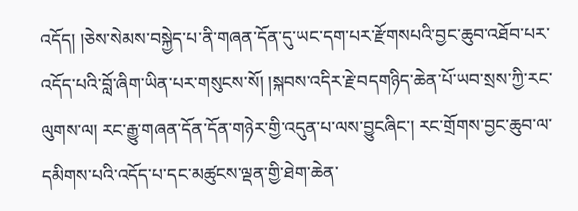འདོད། །ཅེས་སེམས་བསྐྱེད་པ་ནི་གཞན་དོན་དུ་ཡང་དག་པར་རྫོགསཔའི་བྱང་ཆུབ་འཐོབ་པར་འདོད་པའི་བློ་ཞིག་ཡིན་པར་གསུངས་སོ། །སྐབས་འདིར་རྗེ་བདགཉིད་ཆེན་པོ་ཡབ་སྲས་ཀྱི་རང་ལུགས་ལ། རང་རྒྱུ་གཞན་དོན་དོན་གཉེར་གྱི་འདུན་པ་ལས་བྱུངཞིང་། རང་གྲོགས་བྱང་ཆུབ་ལ་དམིགས་པའི་འདོད་པ་དང་མཚུངས་ལྡན་གྱི་ཐེག་ཆེན་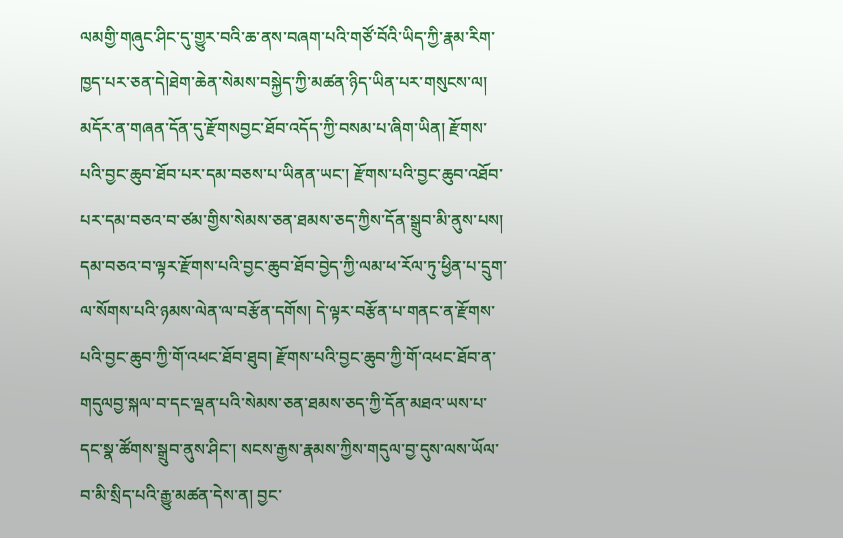ལམགྱི་གཞུང་ཤིང་དུ་གྱུར་བའི་ཆ་ནས་བཞག་པའི་གཙོ་བོའི་ཡིད་ཀྱི་རྣམ་རིག་ཁྱད་པར་ཅན་དེ།ཐེག་ཆེན་སེམས་བསྐྱེད་ཀྱི་མཚན་ཉིད་ཡིན་པར་གསུངས་ལ། མདོར་ན་གཞན་དོན་དུ་རྫོགསབྱང་ཐོབ་འདོད་ཀྱི་བསམ་པ་ཞིག་ཡིན། རྫོགས་པའི་བྱང་ཆུབ་ཐོབ་པར་དམ་བཅས་པ་ཡིནན་ཡང་། རྫོགས་པའི་བྱང་ཆུབ་འཐོབ་པར་དམ་བཅའ་བ་ཙམ་གྱིས་སེམས་ཅན་ཐམས་ཅད་ཀྱིས་དོན་སྒྲུབ་མི་ནུས་པས། དམ་བཅའ་བ་ལྟར་རྫོགས་པའི་བྱང་ཆུབ་ཐོབ་བྱེད་ཀྱི་ལམ་ཕ་རོལ་ཏུ་ཕྱིན་པ་དྲུག་ལ་སོགས་པའི་ཉམས་ལེན་ལ་བརྩོན་དགོས། དེ་ལྟར་བརྩོན་པ་གནང་ན་རྫོགས་པའི་བྱང་ཆུབ་ཀྱི་གོ་འཕང་ཐོབ་ཐུབ། རྫོགས་པའི་བྱང་ཆུབ་ཀྱི་གོ་འཕང་ཐོབ་ན་གདུལབྱ་སྐལ་བ་དང་ལྡན་པའི་སེམས་ཅན་ཐམས་ཅད་ཀྱི་དོན་མཐའ་ཡས་པ་དང་སྣ་ཚོགས་སྒྲུབ་ནུས་ཤིང་། སངས་རྒྱས་རྣམས་ཀྱིས་གདུལ་བྱ་དུས་ལས་ཡོལ་བ་མི་སྲིད་པའི་རྒྱུ་མཚན་དེས་ན། བྱང་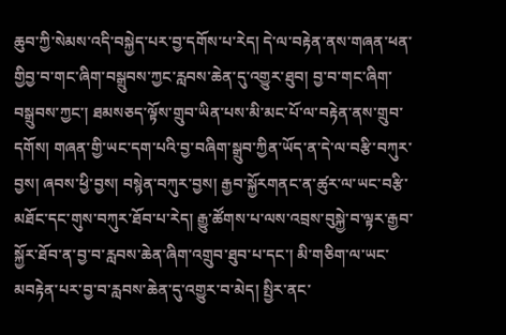ཆུབ་ཀྱི་སེམས་འདི་བསྐྱེད་པར་བྱ་དགོས་པ་རེད། དེ་ལ་བརྟེན་ནས་གཞན་ཕན་གྱིབྱ་བ་གང་ཞིག་བསྒྲུབས་ཀྱང་རླབས་ཆེན་དུ་འགྱུར་ཐུབ། བྱ་བ་གང་ཞིག་བསྒྲུབས་ཀྱང་། ཐམསཅད་ལྟོས་གྲུབ་ཡིན་པས་མི་མང་པོ་ལ་བརྟེན་ནས་གྲུབ་དགོས། གཞན་གྱི་ཡང་དག་པའི་བྱ་བཞིག་སྒྲུབ་ཀྱིན་ཡོད་ན་དེ་ལ་བརྩི་བཀུར་བྱས། ཞབས་ཕྱི་བྱས། བསྙེན་བཀུར་བྱས། རྒྱབ་སྐྱོརགནང་ན་ཚུར་ལ་ཡང་བརྩི་མཐོང་དང་གུས་བཀུར་ཐོབ་པ་རེད། རྒྱུ་ཚོགས་པ་ལས་འབྲས་བུསྐྱེ་བ་ལྟར་རྒྱབ་སྐྱོར་ཐོབ་ན་བྱ་བ་རླབས་ཆེན་ཞིག་འགྲུབ་ཐུབ་པ་དང་། མི་གཅིག་ལ་ཡང་མབརྟེན་པར་བྱ་བ་རླབས་ཆེན་དུ་འགྱུར་བ་མེད། སྤྱིར་ནང་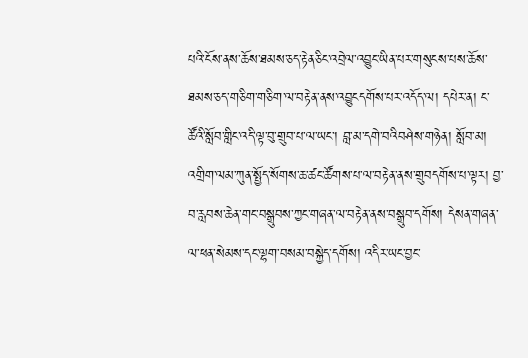པའི་ངོས་ནས་ཆོས་ཐམས་ཅད་རྟེནཅིང་འབྲེལ་འབྱུང་ཡིན་པར་གསུངས་པས་ཆོས་ཐམས་ཅད་གཅིག་གཅིག་ལ་བརྟེན་ནས་འབྱུངདགོས་པར་འདོད་ལ། དཔེར་ན། ང་ཚོའི་སློབ་གླིང་འདི་ལྟ་བུ་གྲུབ་པ་ལ་ཡང་། བླ་མ་དགེ་བའིབཤེས་གཉེན། སློབ་མ། འགྲིག་ལམ་ཀུན་སྤྱོད་སོགས་ཆ་ཚང་ཚོགས་པ་ལ་བརྟེན་ནས་གྲུབདགོས་པ་ལྟར། བྱ་བ་རླབས་ཆེན་གང་བསྒྲུབས་ཀྱང་གཞན་ལ་བརྟེན་ནས་བསྒྲུབ་དགོས། དེསན་གཞན་ལ་ཕན་སེམས་དང་ལྷག་བསམ་བསྐྱེད་དགོས། འདིར་ཡང་བྱང་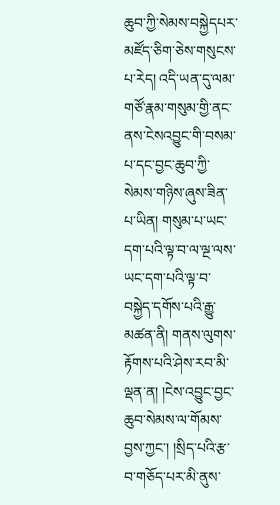ཆུབ་ཀྱི་སེམས་བསྐྱེདཔར་མཛོད་ཅིག་ཅེས་གསུངས་པ་རེད། འདི་ཡན་དུ་ལམ་གཙོ་རྣམ་གསུམ་གྱི་ནང་ནས་ངེསའབྱུང་གི་བསམ་པ་དང་བྱང་ཆུབ་ཀྱི་སེམས་གཉིས་ཞུས་ཟིན་པ་ཡིན། གསུམ་པ་ཡང་དག་པའི་ལྟ་བ་ལ་ལྔ་ལས་ཡང་དག་པའི་ལྟ་བ་བསྐྱེད་དགོས་པའི་རྒྱུ་མཚན་ནི། གནས་ལུགས་རྟོགས་པའི་ཤེས་རབ་མི་ལྡན་ན། །ངེས་འབྱུང་བྱང་ཆུབ་སེམས་ལ་གོམས་བྱས་ཀྱང་། །སྲིད་པའི་རྩ་བ་གཅོད་པར་མི་ནུས་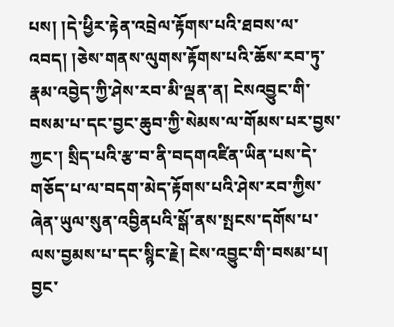པས། །དེ་ཕྱིར་རྟེན་འབྲེལ་རྟོགས་པའི་ཐབས་ལ་འབད། །ཅེས་གནས་ལུགས་རྟོགས་པའི་ཆོས་རབ་ཏུ་རྣམ་འབྱེད་ཀྱི་ཤེས་རབ་མི་ལྡན་ན། ངེསའབྱུང་གི་བསམ་པ་དང་བྱང་ཆུབ་ཀྱི་སེམས་ལ་གོམས་པར་བྱས་ཀྱང་། སྲིད་པའི་རྩ་བ་ནི་བདགའཛིན་ཡིན་པས་དེ་གཅོད་པ་ལ་བདག་མེད་རྟོགས་པའི་ཤེས་རབ་ཀྱིས་ཞེན་ཡུལ་སུན་འབྱིནཔའི་སྒོ་ནས་སྤངས་དགོས་པ་ལས་བྱམས་པ་དང་སྙིང་རྗེ། ངེས་འབྱུང་གི་བསམ་པ། བྱང་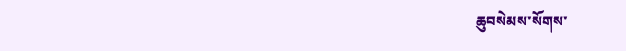ཆུབསེམས་སོགས་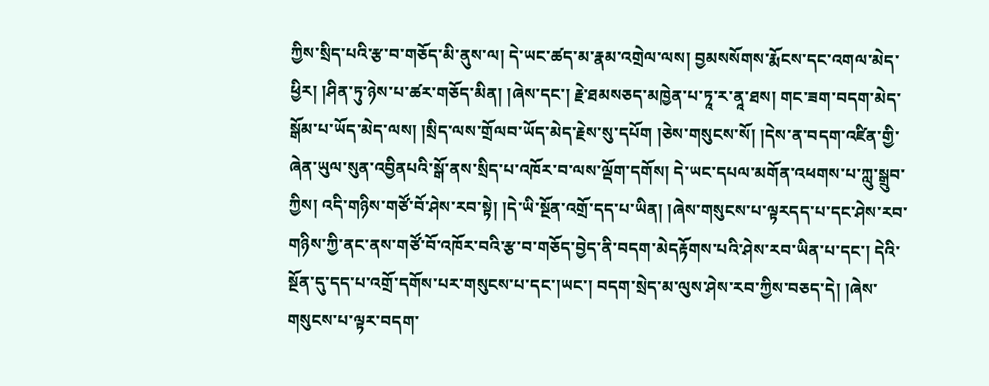ཀྱིས་སྲིད་པའི་རྩ་བ་གཅོད་མི་ནུས་ལ། དེ་ཡང་ཚད་མ་རྣམ་འགྲེལ་ལས། བྱམསསོགས་རྨོངས་དང་འགལ་མེད་ཕྱིར། །ཤིན་ཏུ་ཉེས་པ་ཚར་གཅོད་མིན། །ཞེས་དང་། རྗེ་ཐམསཅད་མཁྱེན་པ་ཏཱ་ར་ནཱ་ཐས། གང་ཟག་བདག་མེད་སྒོམ་པ་ཡོད་མེད་ལས། །སྲིད་ལས་གྲོལབ་ཡོད་མེད་རྗེས་སུ་དཔོག །ཅེས་གསུངས་སོ། །དེས་ན་བདག་འཛིན་གྱི་ཞེན་ཡུལ་སུན་འབྱིནཔའི་སྒོ་ནས་སྲིད་པ་འཁོར་བ་ལས་ལྡོག་དགོས། དེ་ཡང་དཔལ་མགོན་འཕགས་པ་ཀླུ་སྒྲུབ་ཀྱིས། འདི་གཉིས་གཙོ་བོ་ཤེས་རབ་སྟེ། །དེ་ཡི་སྔོན་འགྲོ་དད་པ་ཡིན། །ཞེས་གསུངས་པ་ལྟརདད་པ་དང་ཤེས་རབ་གཉིས་ཀྱི་ནང་ནས་གཙོ་བོ་འཁོར་བའི་རྩ་བ་གཅོད་བྱེད་ནི་བདག་མེདརྟོགས་པའི་ཤེས་རབ་ཡིན་པ་དང་། དེའི་སྔོན་དུ་དད་པ་འགྲོ་དགོས་པར་གསུངས་པ་དང་།ཡང་། བདག་སྲེད་མ་ལུས་ཤེས་རབ་ཀྱིས་བཅད་དེ། །ཞེས་གསུངས་པ་ལྟར་བདག་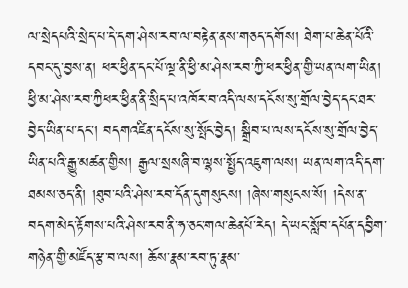ལ་སྲེདཔའི་སྲེད་པ་དེ་དག་ཤེས་རབ་ལ་བརྟེན་ནས་གཅད་དགོས། ཐེག་པ་ཆེན་པོའི་དབང་དུ་བྱས་ན། ཕར་ཕྱིན་དང་པོ་ལྔ་ནི་ཕྱི་མ་ཤེས་རབ་ཀྱི་ཕར་ཕྱིན་གྱི་ཡན་ལག་ཡིན། ཕྱི་མ་ཤེས་རབ་ཀྱིཕར་ཕྱིན་ནི་སྲིད་པ་འཁོར་བ་འདི་ལས་དངོས་སུ་གྲོལ་བྱེད་དང་ཐར་བྱེད་ཡིན་པ་དང་། བདགའཛིན་དངོས་སུ་སྤོང་བྱེད། སྒྲིབ་པ་ལས་དངོས་སུ་གྲོལ་བྱེད་ཡིན་པའི་རྒྱུ་མཚན་གྱིས། རྒྱལ་སྲསཞི་བ་ལྷས་སྤྱོད་འཇུག་ལས། ཡན་ལག་འདི་དག་ཐམས་ཅད་ནི། །ཐུབ་པའི་ཤེས་རབ་དོན་དུགསུངས། །ཞེས་གསུངས་སོ། །དེས་ན་བདག་མེད་རྟོགས་པའི་ཤེས་རབ་ནི་ཧ་ཅང་གལ་ཆེནཔོ་རེད། དེ་ཡང་སློབ་དཔོན་དབྱིག་གཉེན་གྱི་མཛོད་རྩ་བ་ལས། ཆོས་རྣམ་རབ་ཏུ་རྣམ་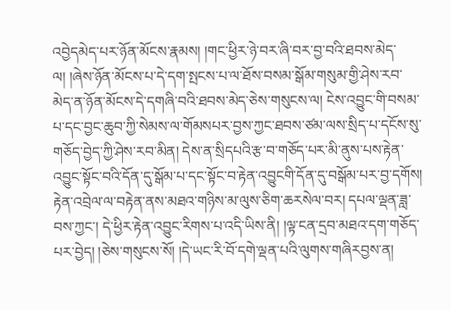འབྱེདམེད་པར་ཉོན་མོངས་རྣམས། །གང་ཕྱིར་ཉེ་བར་ཞི་བར་བྱ་བའི་ཐབས་མེད་ལ། །ཞེས་ཉོན་མོངས་པ་དེ་དག་སྤངས་པ་ལ་ཐོས་བསམ་སྒོམ་གསུམ་གྱི་ཤེས་རབ་མེད་ན་ཉོན་མོངས་དེ་དགཞི་བའི་ཐབས་མེད་ཅེས་གསུངས་ལ། ངེས་འབྱུང་གི་བསམ་པ་དང་བྱང་ཆུབ་ཀྱི་སེམས་ལ་གོམསཔར་བྱས་ཀྱང་ཐབས་ཙམ་ལས་སྲིད་པ་དངོས་སུ་གཅོད་བྱེད་ཀྱི་ཤེས་རབ་མིན། དེས་ན་སྲིདཔའི་རྩ་བ་གཅོད་པར་མི་ནུས་པས་རྟེན་འབྱུང་སྟོང་བའི་དོན་དུ་སྒོམ་པ་དང་སྟོང་བ་རྟེན་འབྱུངགི་དོན་དུ་བསྒོམ་པར་བྱ་དགོས། རྟེན་འབྲེལ་ལ་བརྟེན་ནས་མཐའ་གཉིས་མ་ལུས་ཅིག་ཆརསེལ་བར། དཔལ་ལྡན་ཟླ་བས་ཀྱང་། དེ་ཕྱིར་རྟེན་འབྱུང་རིགས་པ་འདི་ཡིས་ནི། །ལྟ་ངན་དྲབ་མཐའ་དག་གཅོད་པར་བྱེད། །ཅེས་གསུངས་སོ། །དེ་ཡང་རི་བོ་དགེ་ལྡན་པའི་ལུགས་གཞིརབྱས་ན།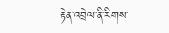རྟེན་འབྲེལ་ནི་རིགས་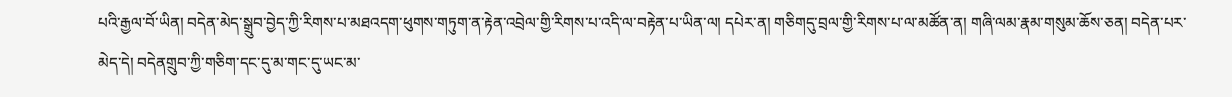པའི་རྒྱལ་བོ་ཡིན། བདེན་མེད་སྒྲུབ་བྱེད་ཀྱི་རིགས་པ་མཐའདག་ཕུགས་གཏུག་ན་རྟེན་འབྲེལ་གྱི་རིགས་པ་འདི་ལ་བརྟེན་པ་ཡིན་ལ། དཔེར་ན། གཅིགདུ་བྲལ་གྱི་རིགས་པ་ལ་མཚོན་ན། གཞི་ལམ་རྣམ་གསུམ་ཆོས་ཅན། བདེན་པར་མེད་དེ། བདེནགྲུབ་ཀྱི་གཅིག་དང་དུ་མ་གང་དུ་ཡང་མ་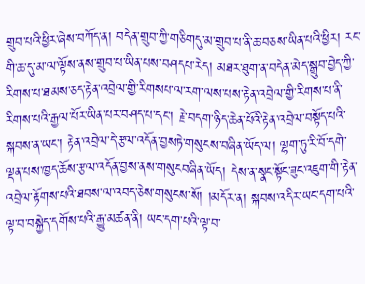གྲུབ་པའི་ཕྱིར་ཞེས་བཀོད་ན། བདེན་གྲུབ་ཀྱི་གཅིགདུ་མ་གྲུབ་པ་ནི་ཆ་བཅས་ཡིན་པའི་ཕྱིར། རང་གི་ཆ་དུ་མ་ལ་ལྟོས་ནས་གྲུབ་པ་ཡིན་པས་བཤདཔ་རེད། མཐར་ཐུག་ན་བདེན་མེད་སྒྲུབ་བྱེད་ཀྱི་རིགས་པ་ཐམས་ཅད་རྟེན་འབྲེལ་གྱི་རིགསཔ་ལ་རག་ལས་པས་རྟེན་འབྲེལ་གྱི་རིགས་པ་ནི་རིགས་པའི་རྒྱལ་པོར་ཡིན་པར་བཤད་པ་དང་། རྗེ་བདག་ཉིད་ཆེན་པོའི་རྟེན་འབྲེལ་བསྟོད་པའི་སྐབས་ན་ཡང་། རྟེན་འབྲེལ་དེ་རྩལ་འདོན་བྱསཏེ་གསུངས་བཞིན་ཡོད་ལ། ལྷག་ཏུ་རི་བོ་དགེ་ལྡན་པས་ཁྱད་ཆོས་རྩལ་འདོན་བྱས་ནས་གསུངབཞིན་ཡོད། དེས་ན་སྣང་སྟོང་ཟུང་འཇུག་གི་རྟེན་འབྲེལ་རྟོགས་པའི་ཐབས་ལ་འབད་ཅེས་གསུངས་སོ། །མདོར་ན། སྐབས་འདིར་ཡང་དག་པའི་ལྟ་བ་བསྐྱེད་དགོས་པའི་རྒྱུ་མཚན་ནི། ཡང་དག་པའི་ལྟ་བ་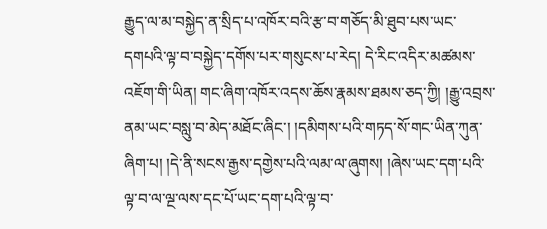རྒྱུད་ལ་མ་བསྐྱེད་ན་སྲིད་པ་འཁོར་བའི་རྩ་བ་གཅོད་མི་ཐུབ་པས་ཡང་དགཔའི་ལྟ་བ་བསྐྱེད་དགོས་པར་གསུངས་པ་རེད། དེ་རིང་འདིར་མཚམས་འཇོག་གི་ཡིན། གང་ཞིག་འཁོར་འདས་ཆོས་རྣམས་ཐམས་ཅད་ཀྱི། །རྒྱུ་འབྲས་ནམ་ཡང་བསླུ་བ་མེད་མཐོང་ཞིང་། །དམིགས་པའི་གཏད་སོ་གང་ཡིན་ཀུན་ཞིག་པ། །དེ་ནི་སངས་རྒྱས་དགྱེས་པའི་ལམ་ལ་ཞུགས། །ཞེས་ཡང་དག་པའི་ལྟ་བ་ལ་ལྔ་ལས་དང་པོ་ཡང་དག་པའི་ལྟ་བ་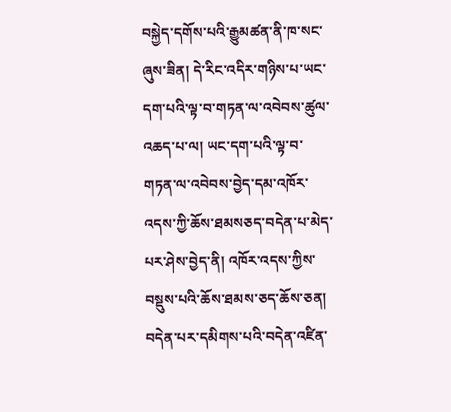བསྐྱེད་དགོས་པའི་རྒྱུམཚན་ནི་ཁ་སང་ཞུས་ཟིན། དེ་རིང་འདིར་གཉིས་པ་ཡང་དག་པའི་ལྟ་བ་གཏན་ལ་འབེབས་ཚུལ་འཆད་པ་ལ། ཡང་དག་པའི་ལྟ་བ་གཏན་ལ་འབེབས་བྱེད་དམ་འཁོར་འདས་ཀྱི་ཆོས་ཐམསཅད་བདེན་པ་མེད་པར་ཤེས་བྱེད་ནི། འཁོར་འདས་ཀྱིས་བསྡུས་པའི་ཆོས་ཐམས་ཅད་ཆོས་ཅན། བདེན་པར་དམིགས་པའི་བདེན་འཛིན་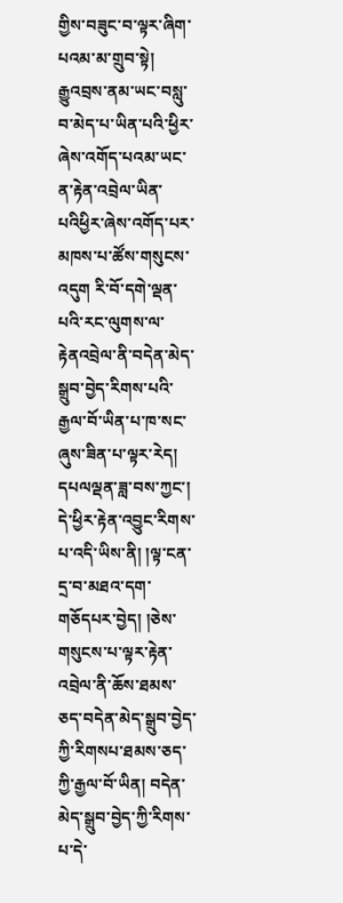གྱིས་བཟུང་བ་ལྟར་ཞིག་པའམ་མ་གྲུབ་སྟེ། རྒྱུའབྲས་ནམ་ཡང་བསླུ་བ་མེད་པ་ཡིན་པའི་ཕྱིར་ཞེས་འགོད་པའམ་ཡང་ན་རྟེན་འབྲེལ་ཡིན་པའིཕྱིར་ཞེས་འགོད་པར་མཁས་པ་ཚོས་གསུངས་འདུག རི་བོ་དགེ་ལྡན་པའི་རང་ལུགས་ལ་རྟེནའབྲེལ་ནི་བདེན་མེད་སྒྲུབ་བྱེད་རིགས་པའི་རྒྱལ་བོ་ཡིན་པ་ཁ་སང་ཞུས་ཟིན་པ་ལྟར་རེད། དཔལལྡན་ཟླ་བས་ཀྱང་། དེ་ཕྱིར་རྟེན་འབྱུང་རིགས་པ་འདི་ཡིས་ནི། །ལྟ་ངན་དྲ་བ་མཐའ་དག་གཅོདཔར་བྱེད། །ཅེས་གསུངས་པ་ལྟར་རྟེན་འབྲེལ་ནི་ཆོས་ཐམས་ཅད་བདེན་མེད་སྒྲུབ་བྱེད་ཀྱི་རིགསཔ་ཐམས་ཅད་ཀྱི་རྒྱལ་བོ་ཡིན། བདེན་མེད་སྒྲུབ་བྱེད་ཀྱི་རིགས་པ་དེ་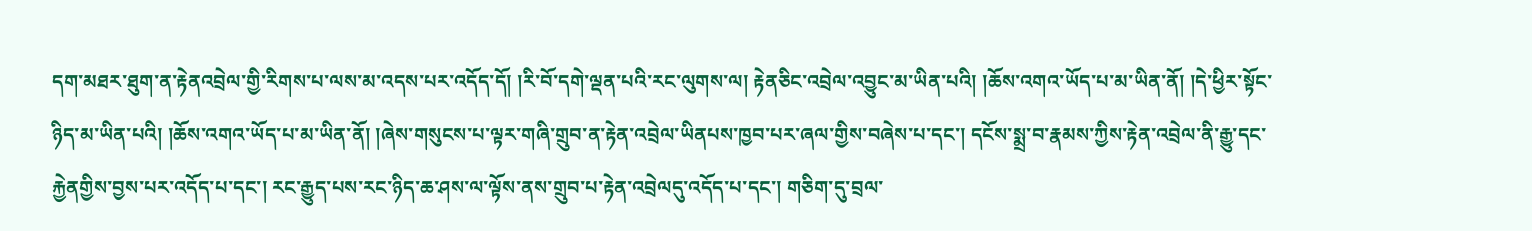དག་མཐར་ཐུག་ན་རྟེནའབྲེལ་གྱི་རིགས་པ་ལས་མ་འདས་པར་འདོད་དོ། །རི་བོ་དགེ་ལྡན་པའི་རང་ལུགས་ལ། རྟེནཅིང་འབྲེལ་འབྱུང་མ་ཡིན་པའི། །ཆོས་འགའ་ཡོད་པ་མ་ཡིན་ནོ། །དེ་ཕྱིར་སྟོང་ཉིད་མ་ཡིན་པའི། །ཆོས་འགའ་ཡོད་པ་མ་ཡིན་ནོ། །ཞེས་གསུངས་པ་ལྟར་གཞི་གྲུབ་ན་རྟེན་འབྲེལ་ཡིནཔས་ཁྱབ་པར་ཞལ་གྱིས་བཞེས་པ་དང་། དངོས་སྨྲ་བ་རྣམས་ཀྱིས་རྟེན་འབྲེལ་ནི་རྒྱུ་དང་རྐྱེནགྱིས་བྱས་པར་འདོད་པ་དང་། རང་རྒྱུད་པས་རང་ཉིད་ཆ་ཤས་ལ་ལྟོས་ནས་གྲུབ་པ་རྟེན་འབྲེལདུ་འདོད་པ་དང་། གཅིག་དུ་བྲལ་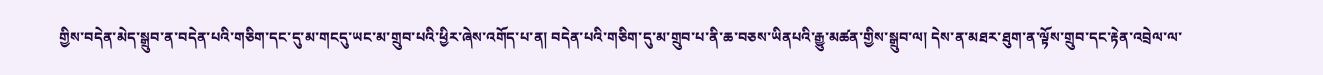གྱིས་བདེན་མེད་སྒྲུབ་ན་བདེན་པའི་གཅིག་དང་དུ་མ་གངདུ་ཡང་མ་གྲུབ་པའི་ཕྱིར་ཞེས་འགོད་པ་ན། བདེན་པའི་གཅིག་དུ་མ་གྲུབ་པ་ནི་ཆ་བཅས་ཡིནཔའི་རྒྱུ་མཚན་གྱིས་སྒྲུབ་ལ། དེས་ན་མཐར་ཐུག་ན་ལྟོས་གྲུབ་དང་རྟེན་འབྲེལ་ལ་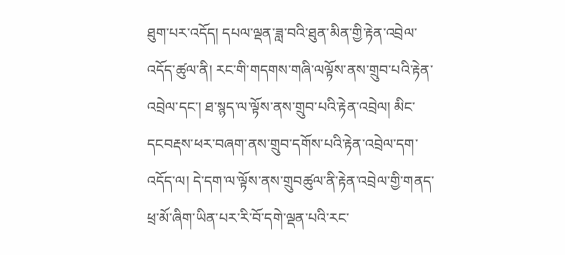ཐུག་པར་འདོད། དཔལ་ལྡན་ཟླ་བའི་ཐུན་མིན་གྱི་རྟེན་འབྲེལ་འདོད་ཚུལ་ནི། རང་གི་གདགས་གཞི་ལལྟོས་ནས་གྲུབ་པའི་རྟེན་འབྲེལ་དང་། ཐ་སྙད་ལ་ལྟོས་ནས་གྲུབ་པའི་རྟེན་འབྲེལ། མིང་དངབརྡས་ཕར་བཞག་ནས་གྲུབ་དགོས་པའི་རྟེན་འབྲེལ་དག་འདོད་ལ། དེ་དག་ལ་ལྟོས་ནས་གྲུབཚུལ་ནི་རྟེན་འབྲེལ་གྱི་གནད་ཕྲ་མོ་ཞིག་ཡིན་པར་རི་བོ་དགེ་ལྡན་པའི་རང་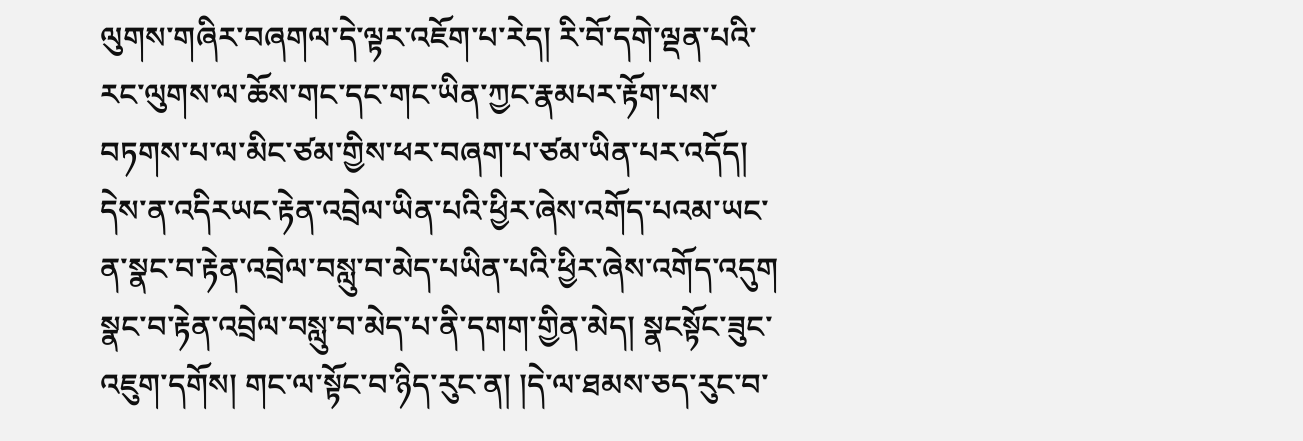ལུགས་གཞིར་བཞགལ་དེ་ལྟར་འཇོག་པ་རེད། རི་བོ་དགེ་ལྡན་པའི་རང་ལུགས་ལ་ཆོས་གང་དང་གང་ཡིན་ཀྱང་རྣམཔར་རྟོག་པས་བཏགས་པ་ལ་མིང་ཙམ་གྱིས་ཕར་བཞག་པ་ཙམ་ཡིན་པར་འདོད། དེས་ན་འདིརཡང་རྟེན་འབྲེལ་ཡིན་པའི་ཕྱིར་ཞེས་འགོད་པའམ་ཡང་ན་སྣང་བ་རྟེན་འབྲེལ་བསླུ་བ་མེད་པཡིན་པའི་ཕྱིར་ཞེས་འགོད་འདུག སྣང་བ་རྟེན་འབྲེལ་བསླུ་བ་མེད་པ་ནི་དགག་གྱིན་མེད། སྣངསྟོང་ཟུང་འཇུག་དགོས། གང་ལ་སྟོང་བ་ཉིད་རུང་ན། །དེ་ལ་ཐམས་ཅད་རུང་བ་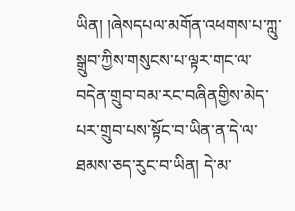ཡིན། །ཞེསདཔལ་མགོན་འཕགས་པ་ཀླུ་སྒྲུབ་ཀྱིས་གསུངས་པ་ལྟར་གང་ལ་བདེན་གྲུབ་བམ་རང་བཞིནགྱིས་མེད་པར་གྲུབ་པས་སྟོང་བ་ཡིན་ན་དེ་ལ་ཐམས་ཅད་རུང་བ་ཡིན། དེ་མ་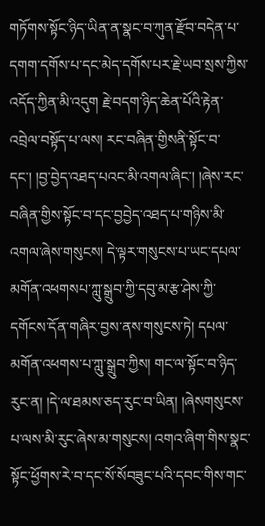གཏོགས་སྟོང་ཉིད་ཡིན་ན་སྣང་བ་ཀུན་རྫོབ་བདེན་པ་དགག་དགོས་པ་དང་མེད་དགོས་པར་རྗེ་ཡབ་སྲས་ཀྱིས་འདོད་ཀྱིན་མི་འདུག རྗེ་བདག་ཉིད་ཆེན་པོའི་རྟེན་འབྲེལ་བསྟོད་པ་ལས། རང་བཞིན་གྱིསནི་སྟོང་བ་དང་། །བྱ་བྱེད་འཐད་པའང་མི་འགལ་ཞིང་། །ཞེས་རང་བཞིན་གྱིས་སྟོང་བ་དང་བྱབྱེད་འཐད་པ་གཉིས་མི་འགལ་ཞེས་གསུངས། དེ་ལྟར་གསུངས་པ་ཡང་དཔལ་མགོན་འཕགསཔ་ཀླུ་སྒྲུབ་ཀྱི་དབུ་མ་རྩ་ཤེས་ཀྱི་དགོངས་དོན་གཞིར་བྱས་ནས་གསུངས་ཏེ། དཔལ་མགོན་འཕགས་པ་ཀླུ་སྒྲུབ་ཀྱིས། གང་ལ་སྟོང་བ་ཉིད་རུང་ན། །དེ་ལ་ཐམས་ཅད་རུང་བ་ཡིན། །ཞེསགསུངས་པ་ལས་མི་རུང་ཞེས་མ་གསུངས། འགའ་ཞིག་གིས་སྣང་སྟོང་ཕྱོགས་རེ་བ་དང་སོ་སོབཟུང་པའི་དབང་གིས་གང་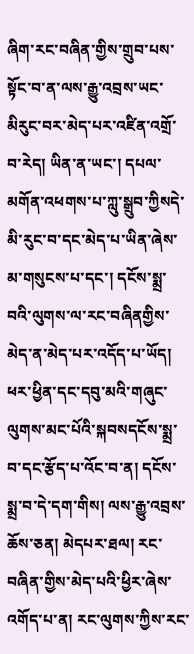ཞིག་རང་བཞིན་གྱིས་གྲུབ་པས་སྟོང་བ་ན་ལས་རྒྱུ་འབྲས་ཡང་མིརུང་བར་མེད་པར་འཛིན་འགྲོ་བ་རེད། ཡིན་ན་ཡང་། དཔལ་མགོན་འཕགས་པ་ཀླུ་སྒྲུབ་ཀྱིསདེ་མི་རུང་བ་དང་མེད་པ་ཡིན་ཞེས་མ་གསུངས་པ་དང་། དངོས་སྨྲ་བའི་ལུགས་ལ་རང་བཞིནགྱིས་མེད་ན་མེད་པར་འདོད་པ་ཡོད། ཕར་ཕྱིན་དང་དབུ་མའི་གཞུང་ལུགས་མང་པོའི་སྐབསདངོས་སྨྲ་བ་དང་རྩོད་པ་འོང་བ་ན། དངོས་སྨྲ་བ་དེ་དག་གིས། ལས་རྒྱུ་འབྲས་ཆོས་ཅན། མེདཔར་ཐལ། རང་བཞིན་གྱིས་མེད་པའི་ཕྱིར་ཞེས་འགོད་པ་ན། རང་ལུགས་ཀྱིས་རང་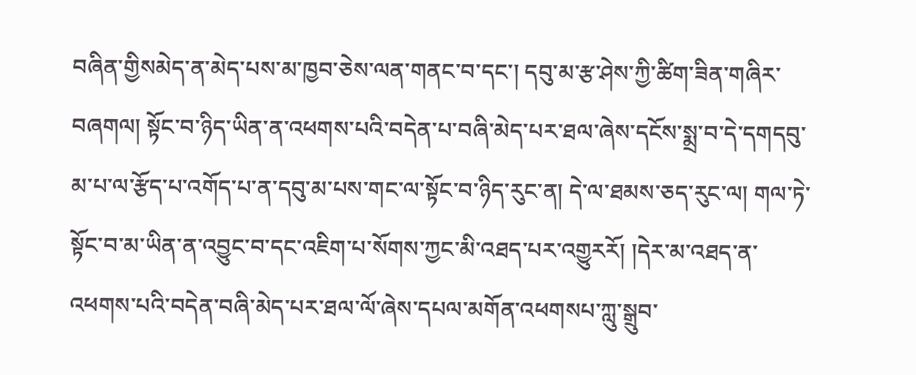བཞིན་གྱིསམེད་ན་མེད་པས་མ་ཁྱབ་ཅེས་ལན་གནང་བ་དང་། དབུ་མ་རྩ་ཤེས་ཀྱི་ཚིག་ཟིན་གཞིར་བཞགལ། སྟོང་བ་ཉིད་ཡིན་ན་འཕགས་པའི་བདེན་པ་བཞི་མེད་པར་ཐལ་ཞེས་དངོས་སྨྲ་བ་དེ་དགདབུ་མ་པ་ལ་རྩོད་པ་འགོད་པ་ན་དབུ་མ་པས་གང་ལ་སྟོང་བ་ཉིད་རུང་ན། དེ་ལ་ཐམས་ཅད་རུང་ལ། གལ་ཏེ་སྟོང་བ་མ་ཡིན་ན་འབྱུང་བ་དང་འཇིག་པ་སོགས་ཀྱང་མི་འཐད་པར་འགྱུརརོ། །དེར་མ་འཐད་ན་འཕགས་པའི་བདེན་བཞི་མེད་པར་ཐལ་ལོ་ཞེས་དཔལ་མགོན་འཕགསཔ་ཀླུ་སྒྲུབ་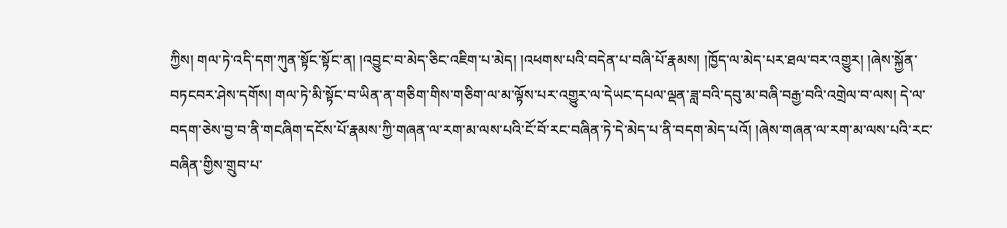ཀྱིས། གལ་ཏེ་འདི་དག་ཀུན་སྟོང་སྟོང་ན། །འབྱུང་བ་མེད་ཅིང་འཇིག་པ་མེད། །འཕགས་པའི་བདེན་པ་བཞི་པོ་རྣམས། །ཁྱོད་ལ་མེད་པར་ཐལ་བར་འགྱུར། །ཞེས་སྐྱོན་བཏངབར་ཤེས་དགོས། གལ་ཏེ་མི་སྟོང་བ་ཡིན་ན་གཅིག་གིས་གཅིག་ལ་མ་ལྟོས་པར་འགྱུར་ལ་དེཡང་དཔལ་ལྡན་ཟླ་བའི་དབུ་མ་བཞི་བརྒྱ་བའི་འགྲེལ་བ་ལས། དེ་ལ་བདག་ཅེས་བྱ་བ་ནི་གངཞིག་དངོས་པོ་རྣམས་ཀྱི་གཞན་ལ་རག་མ་ལས་པའི་ངོ་བོ་རང་བཞིན་ཏེ་དེ་མེད་པ་ནི་བདག་མེད་པའོ། །ཞེས་གཞན་ལ་རག་མ་ལས་པའི་རང་བཞིན་གྱིས་གྲུབ་པ་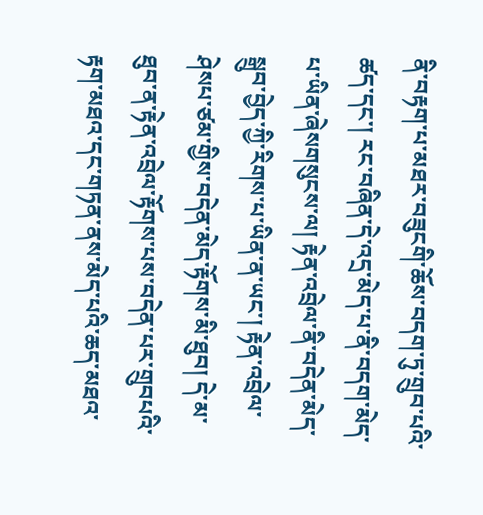ནི་བརྟག་པ་མཐར་བཟུངགི་ཆོས་བདག་ཏུ་གྲུབ་པའི་ཚད་དང་། རང་བཞིན་དེ་འདྲ་མེད་པ་ནི་བདག་མེད་པ་ཡིན་ཞེསགསུངས་ལ། རྟེན་འབྲེལ་ནི་བདེན་མེད་སྒྲུབ་བྱེད་ཀྱི་རིགས་པ་ཡིན་ན་ཡང་། རྟེན་འབྲེལ་ཤེསཔ་ཙམ་གྱིས་བདེན་མེད་རྟོགས་མི་ཐུབ། དེ་མ་ཐུབ་ན་རྟེན་འབྲེལ་རྟོགས་པས་བདེན་པར་གྲུབཔའི་རྟག་མཐའ་དང་གཏན་ནས་མེད་པའི་ཆད་མཐའ་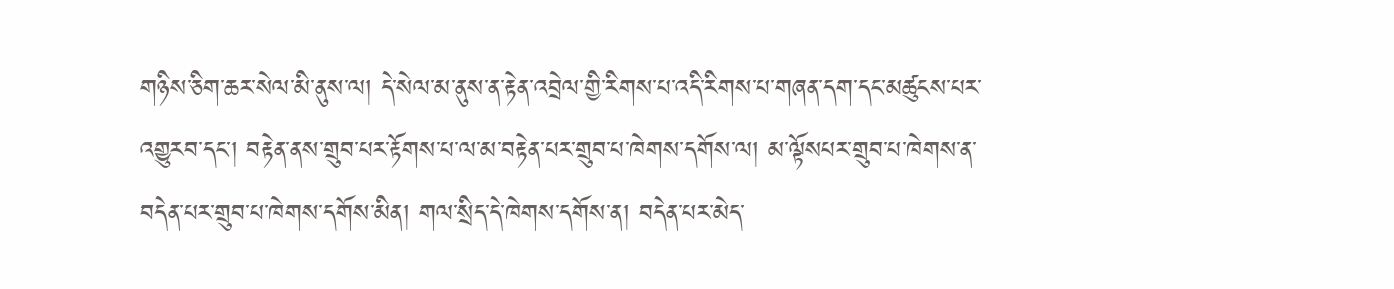གཉིས་ཅིག་ཆར་སེལ་མི་ནུས་ལ། དེ་སེལ་མ་ནུས་ན་རྟེན་འབྲེལ་གྱི་རིགས་པ་འདི་རིགས་པ་གཞན་དག་དང་མཚུངས་པར་འགྱུརབ་དང་། བརྟེན་ནས་གྲུབ་པར་རྟོགས་པ་ལ་མ་བརྟེན་པར་གྲུབ་པ་ཁེགས་དགོས་ལ། མ་ལྟོསཔར་གྲུབ་པ་ཁེགས་ན་བདེན་པར་གྲུབ་པ་ཁེགས་དགོས་མིན། གལ་སྲིད་དེ་ཁེགས་དགོས་ན། བདེན་པར་མེད་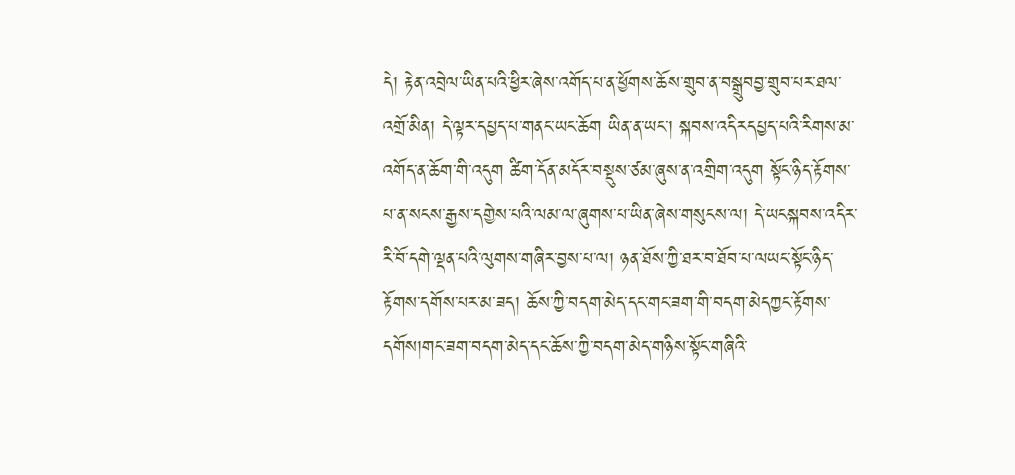དེ། རྟེན་འབྲེལ་ཡིན་པའི་ཕྱིར་ཞེས་འགོད་པ་ན་ཕྱོགས་ཆོས་གྲུབ་ན་བསྒྲུབབྱ་གྲུབ་པར་ཐལ་འགྲོ་མིན། དེ་ལྟར་དཔྱད་པ་གནང་ཡང་ཆོག ཡིན་ན་ཡང་། སྐབས་འདིརདཔྱད་པའི་རིགས་མ་འགོད་ན་ཆོག་གི་འདུག ཚིག་དོན་མདོར་བསྡུས་ཙམ་ཞུས་ན་འགྲིག་འདུག སྟོང་ཉིད་རྟོགས་པ་ན་སངས་རྒྱས་དགྱེས་པའི་ལམ་ལ་ཞུགས་པ་ཡིན་ཞེས་གསུངས་ལ། དེ་ཡངསྐབས་འདིར་རི་བོ་དགེ་ལྡན་པའི་ལུགས་གཞིར་བྱས་པ་ལ། ཉན་ཐོས་ཀྱི་ཐར་བ་ཐོབ་པ་ལཡང་སྟོང་ཉིད་རྟོགས་དགོས་པར་མ་ཟད། ཆོས་ཀྱི་བདག་མེད་དང་གང་ཟག་གི་བདག་མེདཀྱང་རྟོགས་དགོས།གང་ཟག་བདག་མེད་དང་ཆོས་ཀྱི་བདག་མེད་གཉིས་སྟོང་གཞིའི་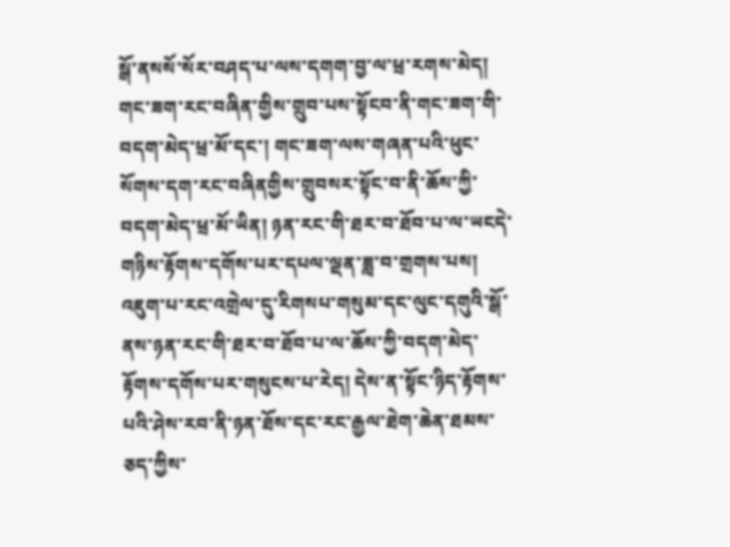སྒོ་ནསསོ་སོར་བཤད་པ་ལས་དགག་བྱ་ལ་ཕྲ་རགས་མེད། གང་ཟག་རང་བཞིན་གྱིས་གྲུབ་པས་སྟོངབ་ནི་གང་ཟག་གི་བདག་མེད་ཕྲ་མོ་དང་། གང་ཟག་ལས་གཞན་པའི་ཕུང་སོགས་དག་རང་བཞིནགྱིས་གྲུབསར་སྟོང་བ་ནི་ཆོས་ཀྱི་བདག་མེད་ཕྲ་མོ་ཡིན། ཉན་རང་གི་ཐར་བ་ཐོབ་པ་ལ་ཡངདེ་གཉིས་རྟོགས་དགོས་པར་དཔལ་ལྡན་ཟླ་བ་གྲགས་པས། འཇུག་པ་རང་འགྲེལ་དུ་རིགསཔ་གསུམ་དང་ལུང་དགུའི་སྒོ་ནས་ཉན་རང་གི་ཐར་བ་ཐོབ་པ་ལ་ཆོས་ཀྱི་བདག་མེད་རྟོགས་དགོས་པར་གསུངས་པ་རེད། དེས་ན་སྟོང་ཉིད་རྟོགས་པའི་ཤེས་རབ་ནི་ཉན་ཐོས་དང་རང་རྒྱལ་ཐེག་ཆེན་ཐམས་ཅད་ཀྱིས་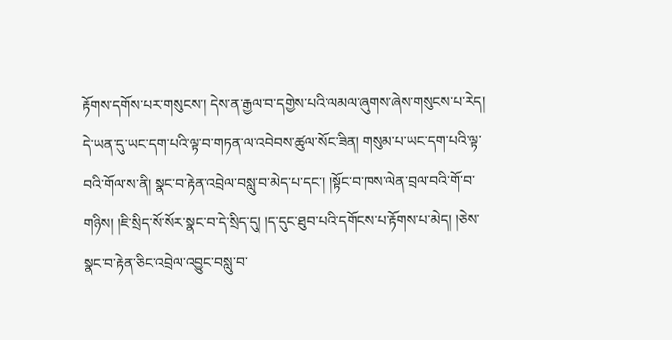རྟོགས་དགོས་པར་གསུངས་། དེས་ན་རྒྱལ་བ་དགྱེས་པའི་ལམལ་ཞུགས་ཞེས་གསུངས་པ་རེད། དེ་ཡན་དུ་ཡང་དག་པའི་ལྟ་བ་གཏན་ལ་འབེབས་ཚུལ་སོང་ཟིན། གསུམ་པ་ཡང་དག་པའི་ལྟ་བའི་གོལ་ས་ནི། སྣང་བ་རྟེན་འབྲེལ་བསླུ་བ་མེད་པ་དང་། །སྟོང་བ་ཁས་ལེན་བྲལ་བའི་གོ་བ་གཉིས། །ཇི་སྲིད་སོ་སོར་སྣང་བ་དེ་སྲིད་དུ། །ད་དུང་ཐུབ་པའི་དགོངས་པ་རྟོགས་པ་མེད། །ཅེས་སྣང་བ་རྟེན་ཅིང་འབྲེལ་འབྱུང་བསླུ་བ་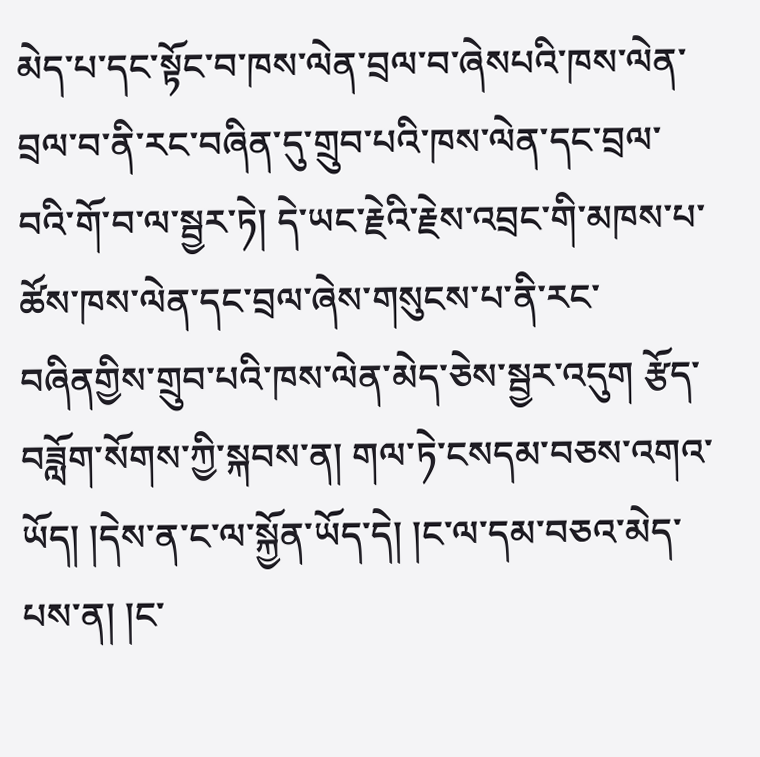མེད་པ་དང་སྟོང་བ་ཁས་ལེན་བྲལ་བ་ཞེསཔའི་ཁས་ལེན་བྲལ་བ་ནི་རང་བཞིན་དུ་གྲུབ་པའི་ཁས་ལེན་དང་བྲལ་བའི་གོ་བ་ལ་སྦྱར་ཏེ། དེ་ཡང་རྗེའི་རྗེས་འབྲང་གི་མཁས་པ་ཚོས་ཁས་ལེན་དང་བྲལ་ཞེས་གསུངས་པ་ནི་རང་བཞིནགྱིས་གྲུབ་པའི་ཁས་ལེན་མེད་ཅེས་སྦྱར་འདུག རྩོད་བཟློག་སོགས་ཀྱི་སྐབས་ན། གལ་ཏེ་ངསདམ་བཅས་འགའ་ཡོད། །དེས་ན་ང་ལ་སྐྱོན་ཡོད་དེ། །ང་ལ་དམ་བཅའ་མེད་པས་ན། །ང་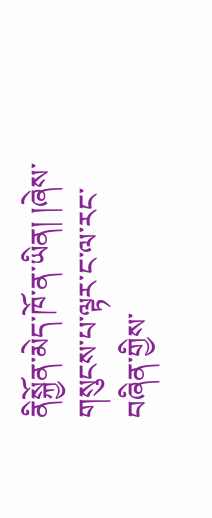ནིསྐྱོན་མེད་ཁོ་ན་ཡིན། །ཞེས་གསུངས་པ་ལྟར་ང་ལ་རང་བཞིན་གྱིས་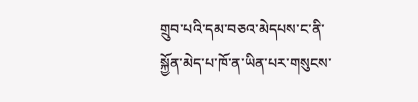གྲུབ་པའི་དམ་བཅའ་མེདཔས་ང་ནི་སྐྱོན་མེད་པ་ཁོ་ན་ཡིན་པར་གསུངས་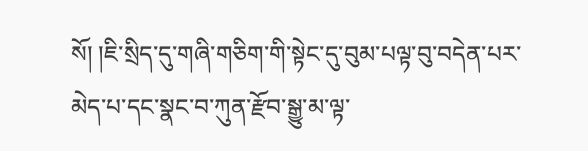སོ། །ཇི་སྲིད་དུ་གཞི་གཅིག་གི་སྟེང་དུ་བུམ་པལྟ་བུ་བདེན་པར་མེད་པ་དང་སྣང་བ་ཀུན་རྫོབ་སྒྱུ་མ་ལྟ་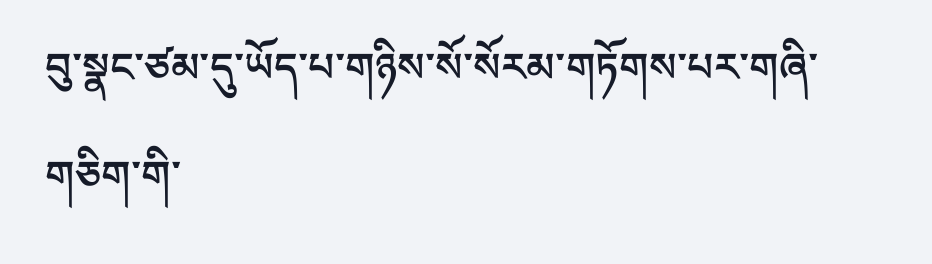བུ་སྣང་ཙམ་དུ་ཡོད་པ་གཉིས་སོ་སོརམ་གཏོགས་པར་གཞི་གཅིག་གི་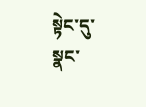སྟེང་དུ་སྣང་